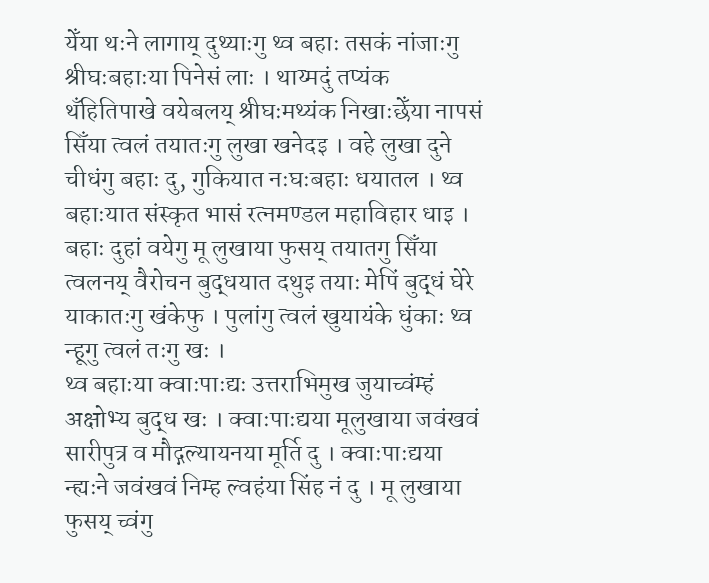येँया थःने लागाय् दुथ्याःगु थ्व बहाः तसकं नांजाःगु श्रीघःबहाःया पिनेसं लाः । थाय्मदुं तप्यंक थँहितिपाखे वयेबलय् श्रीघःमथ्यंक निखाःछेँया नापसं सिँया त्वलं तयातःगु लुखा खनेदइ । वहे लुखा दुने चीधंगु बहाः दु, गुकियात नःघःबहाः धयातल । थ्व बहाःयात संस्कृत भासं रत्नमण्डल महाविहार धाइ । बहाः दुहां वयेगु मू लुखाया फुसय् तयातगु सिँया त्वलनय् वैरोचन बुद्धयात दथुइ तयाः मेपिं बुद्धं घेरे याकातःगु खंकेफु । पुलांगु त्वलं खुयायंके धुंकाः थ्व न्हूगु त्वलं तःगु खः ।
थ्व बहाःया क्वाःपाःद्यः उत्तराभिमुख जुयाच्वंम्हं अक्षोभ्य बुद्ध खः । क्वाःपाःद्यया मूलुखाया जवंखवं सारीपुत्र व मौद्गल्यायनया मूर्ति दु । क्वाःपाःद्यया न्ह्यःने जवंखवं निम्ह ल्वहंया सिंह नं दु । मू लुखाया फुसय् च्वंगु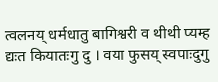त्वलनय् धर्मधातु बागिश्वरी व थीथी प्यम्ह द्यःत कियातःगु दु । वया फुसय् स्वपाःदुगु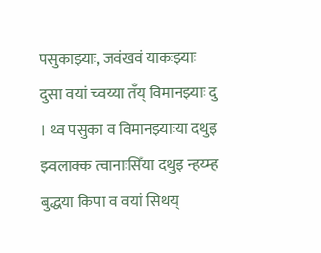पसुकाझ्याः, जवंखवं याकःझ्याः दुसा वयां च्वय्या तँय् विमानझ्याः दु । थ्व पसुका व विमानझ्याःया दथुइ झ्वलाक्क त्वानाःसिँया दथुइ न्हय्म्ह बुद्धया किपा व वयां सिथय्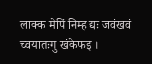लाक्क मेपिं निम्ह द्यः जवंखवं च्वयातःगु खंकेफइ ।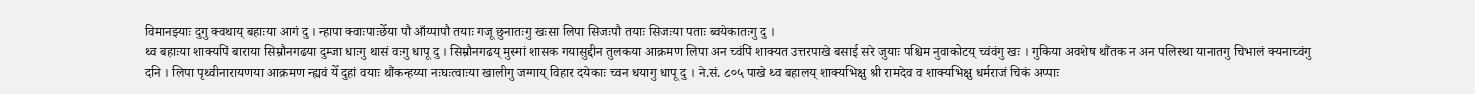विमानझ्याः दुगु क्वथाय् बहाःया आगं दु । न्हापा क्वाःपाःछेँया पौ आँय्पापौ तयाः गजू छुनातःगु खःसा लिपा सिजःपौ तयाः सिजःया पताः ब्वयेकातःगु दु ।
थ्व बहाःया शाक्यपिं बाराया सिम्रौनगढया दुम्जा धाःगु थासं वःगु धापू दु । सिम्रौनगढय् मुस्मां शासक गयासुद्दीन तुलकया आक्रमण लिपा अन च्वंपिं शाक्यत उत्तरपाखे बसाई सरे जुयाः पश्चिम नुवाकोटय् च्वंवंगु खः । गुकिया अवशेष थौंतक न अन पलिस्था यानातगु चिभालं क्यनाच्वंगु दनि । लिपा पृथ्वीनारायणया आक्रमण न्ह्यवं येँ दुहां वयाः थौंकन्हय्या नःघःत्वाःया खालीगु जग्गाय् विहार दयेकाः च्वन धयागु धापू दु । ने.सं. ८०५ पाखे थ्व बहालय् शाक्यभिक्षु श्री रामदेव व शाक्यभिक्षु धर्मराजं चिकं अप्पाः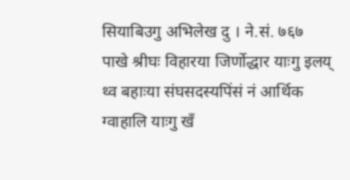सियाबिउगु अभिलेख दु । ने.सं. ७६७ पाखे श्रीघः विहारया जिर्णोद्धार याःगु इलय् थ्व बहाःया संघसदस्यपिंसं नं आर्थिक ग्वाहालि याःगु खँ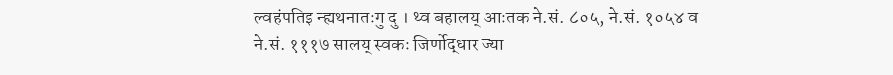ल्वहंपतिइ न्ह्यथनातःगु दु । थ्व बहालय् आःतक ने.सं. ८०५, ने.सं. १०५४ व ने.सं. १११७ सालय् स्वकः जिर्णोद्धार ज्या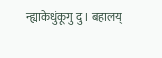न्ह्याकेधुंकूगु दु । बहालय्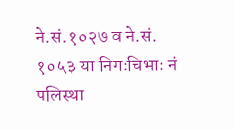ने.सं.१०२७ व ने.सं. १०५३ या निगःचिभाः नं पलिस्था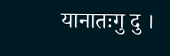यानातःगु दु ।